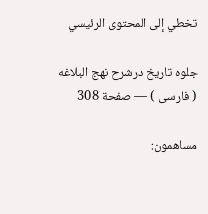تخطي إلى المحتوى الرئيسي

جلوه تاريخ درشرح نهج البلاغه ( فارسى ) — صفحة 308

مساهمون: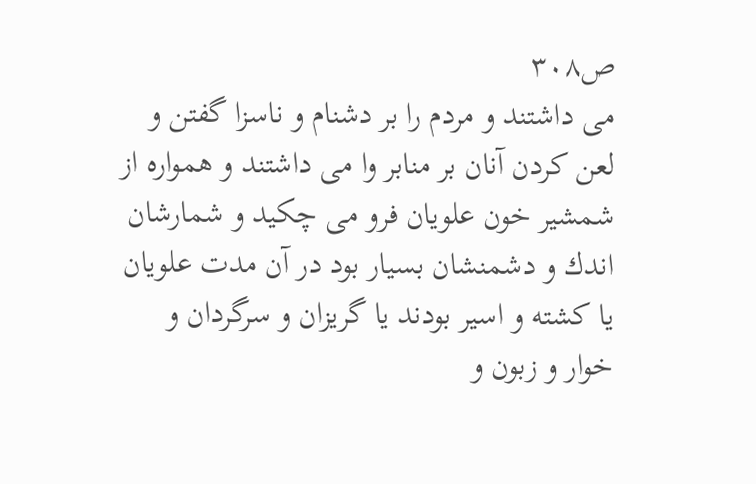ص٣٠٨
مى داشتند و مردم را بر دشنام و ناسزا گفتن و لعن كردن آنان بر منابر وا مى داشتند و همواره از شمشير خون علويان فرو مى چكيد و شمارشان اندك و دشمنشان بسيار بود در آن مدت علويان يا كشته و اسير بودند يا گريزان و سرگردان و خوار و زبون و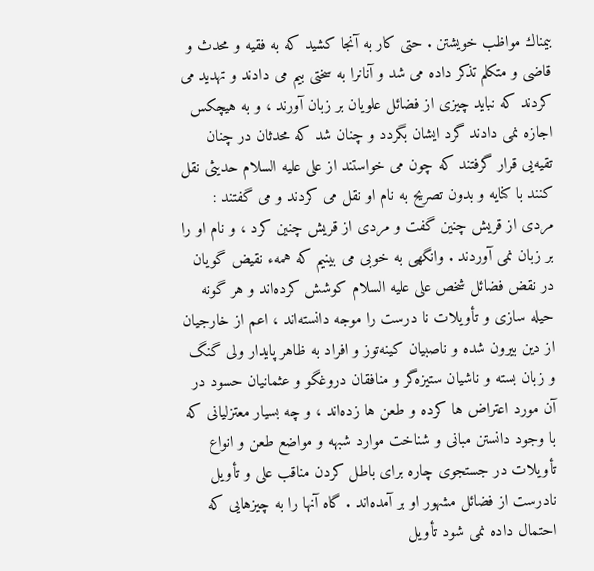بيمناك مواظب خويشتن . حتى كار به آنجا كشيد كه به فقيه و محدث و قاضى و متكلم تذكر داده مى شد و آنانرا به سختى بيم مى دادند و تهديد مى كردند كه نبايد چيزى از فضائل علويان بر زبان آورند ، و به هيچكس اجازه نمى دادند گرد ايشان بگردد و چنان شد كه محدثان در چنان تقيه‌يى قرار گرفتند كه چون مى خواستند از على عليه السلام حديثى نقل كنند با كنايه و بدون تصريح به نام او نقل مى كردند و مى گفتند : مردى از قريش چنين گفت و مردى از قريش چنين كرد ، و نام او را بر زبان نمى آوردند . وانگهى به خوبى مى بينيم كه همهء نقيض گويان در نقض فضائل شخص على عليه السلام كوشش كرده‌اند و هر گونه حيله سازى و تأويلات نا درست را موجه دانسته‌اند ، اعم از خارجيان از دين بيرون شده و ناصبيان كينه‌توز و افراد به ظاهر پايدار ولى گنگ و زبان بسته و ناشيان ستيزه‌گر و منافقان دروغگو و عثمانيان حسود در آن مورد اعتراض ها كرده و طعن ها زده‌اند ، و چه بسيار معتزليانى كه با وجود دانستن مبانى و شناخت موارد شبهه و مواضع طعن و انواع تأويلات در جستجوى چاره براى باطل كردن مناقب على و تأويل نادرست از فضائل مشهور او بر آمده‌اند . گاه آنها را به چيزهايى كه احتمال داده نمى شود تأويل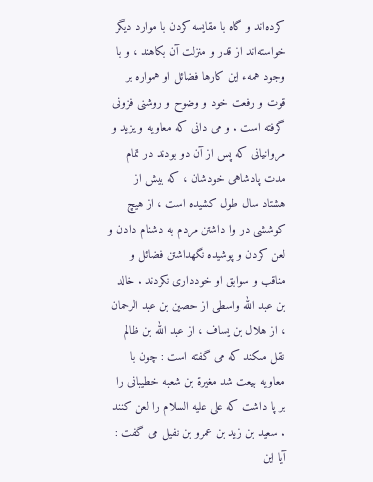كرده‌اند و گاه با مقايسه كردن با موارد ديگر خواسته‌اند از قدر و منزلت آن بكاهند ، و با وجود همهء اين كارها فضائل او همواره بر قوت و رفعت خود و وضوح و روشنى فزونى گرفته است . و مى دانى كه معاويه و يزيد و مروانيانى كه پس از آن دو بودند در تمام مدت پادشاهى خودشان ، كه بيش از هشتاد سال طول كشيده است ، از هيچ كوششى در وا داشتن مردم به دشنام دادن و لعن كردن و پوشيده نگهداشتن فضائل و مناقب و سوابق او خوددارى نكردند . خالد بن عبد الله واسطى از حصين بن عبد الرحمان ، از هلال بن يساف ، از عبد الله بن ظالم نقل مىكند كه مى گفته است : چون با معاويه بيعت شد مغيرة بن شعبه خطيبانى را بر پا داشت كه على عليه السلام را لعن كنند . سعيد بن زيد بن عمرو بن نفيل مى گفت : آيا اين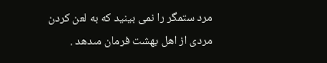مرد ستمگر را نمى بينيد كه به لعن كردن مردى از اهل بهشت فرمان مىدهد .